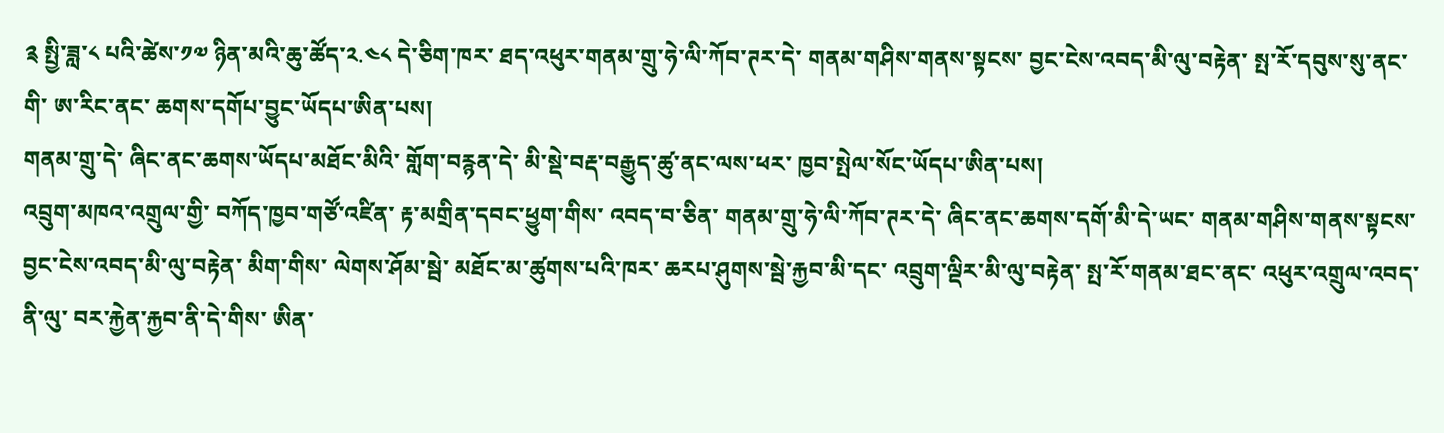༉ སྤྱི་ཟླ་༨ པའི་ཚེས་༡༧ ཉིན་མའི་ཆུ་ཚོད་༢.༤༨ དེ་ཅིག་ཁར་ ཐད་འཕུར་གནམ་གྲུ་ཧེ་ལི་ཀོབ་ཊར་དེ་ གནམ་གཤིས་གནས་སྟངས་ བྱང་ངེས་འབད་མི་ལུ་བརྟེན་ སྤ་རོ་དབུས་སུ་ནང་གི་ ཨ་རིང་ནང་ ཆགས་དགོཔ་བྱུང་ཡོདཔ་ཨིན་པས།
གནམ་གྲུ་དེ་ ཞིང་ནང་ཆགས་ཡོདཔ་མཐོང་མིའི་ གློག་བརྙན་དེ་ མི་སྡེ་བརྡ་བརྒྱུད་ཚུ་ནང་ལས་ཕར་ ཁྱབ་སྤེལ་སོང་ཡོདཔ་ཨིན་པས།
འབྲུག་མཁའ་འགྲུལ་གྱི་ བཀོད་ཁྱབ་གཙོ་འཛིན་ རྟ་མགྲིན་དབང་ཕྱུག་གིས་ འབད་བ་ཅིན་ གནམ་གྲུ་ཧེ་ལི་ཀོབ་ཊར་དེ་ ཞིང་ནང་ཆགས་དགོ་མི་དེ་ཡང་ གནམ་གཤིས་གནས་སྟངས་བྱང་ངེས་འབད་མི་ལུ་བརྟེན་ མིག་གིས་ ལེགས་ཤོམ་སྦེ་ མཐོང་མ་ཚུགས་པའི་ཁར་ ཆརཔ་ཤུགས་སྦེ་རྐྱབ་མི་དང་ འབྲུག་ལྡིར་མི་ལུ་བརྟེན་ སྤ་རོ་གནམ་ཐང་ནང་ འཕུར་འགྲུལ་འབད་ནི་ལུ་ བར་རྐྱེན་རྐྱབ་ནི་དེ་གིས་ ཨིན་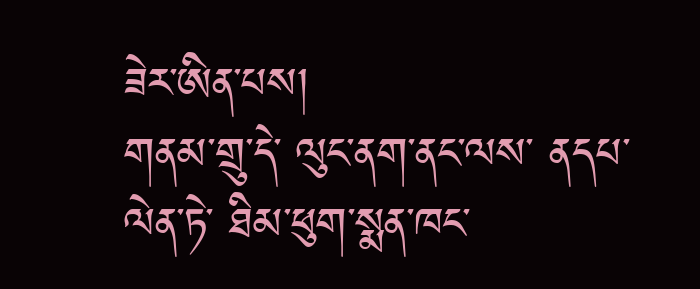ཟེར་ཨིན་པས།
གནམ་གྲུ་དེ་ ལུང་ནག་ནང་ལས་ ནདཔ་ལེན་ཏེ་ ཐིམ་ཕུག་སྨན་ཁང་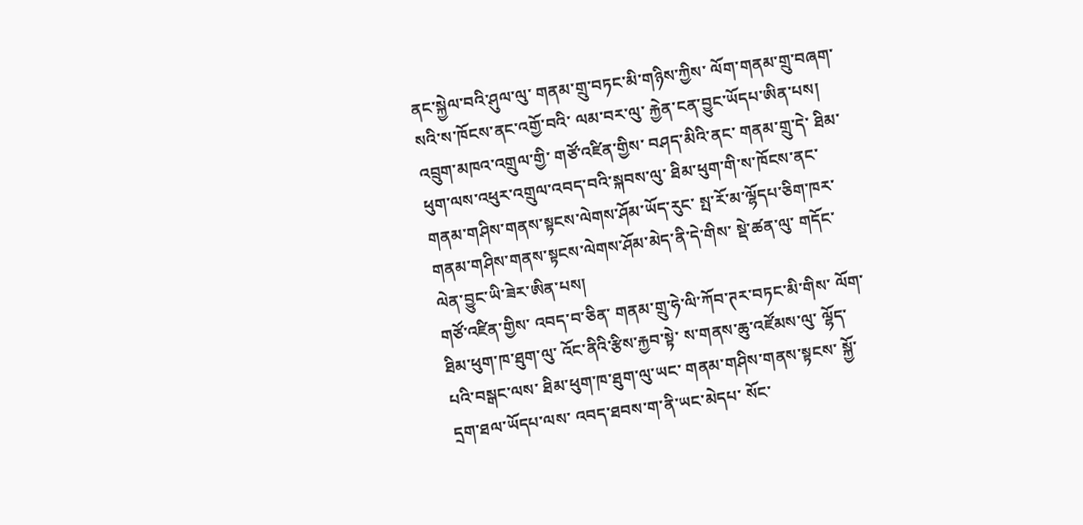ནང་སྐྱེལ་བའི་ཤུལ་ལུ་ གནམ་གྲུ་བཏང་མི་གཉིས་ཀྱིས་ ལོག་གནམ་གྲུ་བཞག་སའི་ས་ཁོངས་ནང་འགྱོ་བའི་ ལམ་བར་ལུ་ རྐྱེན་ངན་བྱུང་ཡོདཔ་ཨིན་པས།
འབྲུག་མཁའ་འགྲུལ་གྱི་ གཙོ་འཛིན་གྱིས་ བཤད་མིའི་ནང་ གནམ་གྲུ་དེ་ ཐིམ་ཕུག་ལས་འཕུར་འགྲུལ་འབད་བའི་སྐབས་ལུ་ ཐིམ་ཕུག་གི་ས་ཁོངས་ནང་ གནམ་གཤིས་གནས་སྟངས་ལེགས་ཤོམ་ཡོད་རུང་ སྤ་རོ་མ་ལྷོདཔ་ཅིག་ཁར་ གནམ་གཤིས་གནས་སྟངས་ལེགས་ཤོམ་མེད་ནི་དེ་གིས་ སྡེ་ཚན་ལུ་ གདོང་ལེན་བྱུང་ཡི་ཟེར་ཨིན་པས།
གཙོ་འཛིན་གྱིས་ འབད་བ་ཅིན་ གནམ་གྲུ་ཧེ་ལི་ཀོབ་ཊར་བཏང་མི་གིས་ ལོག་ཐིམ་ཕུག་ཁ་ཐུག་ལུ་ འོང་ནིའི་རྩིས་རྐྱབ་སྟེ་ ས་གནས་ཆུ་འཛོམས་ལུ་ ལྷོད་པའི་བསྒང་ལས་ ཐིམ་ཕུག་ཁ་ཐུག་ལུ་ཡང་ གནམ་གཤིས་གནས་སྟངས་ སྐྱོ་དྲག་ཐལ་ཡོདཔ་ལས་ འབད་ཐབས་ག་ནི་ཡང་མེདཔ་ སོང་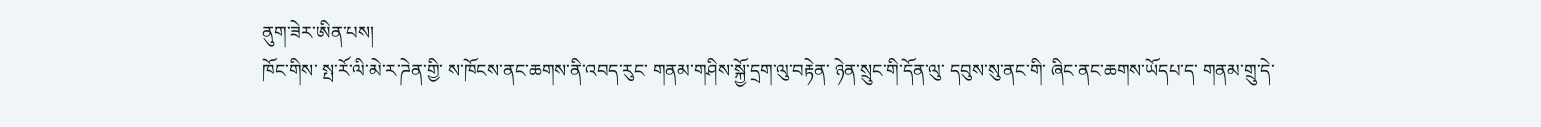ནུག་ཟེར་ཨིན་པས།
ཁོང་གིས་ སྤ་རོ་ལི་མེ་ར་ཌེན་གྱི་ ས་ཁོངས་ནང་ཆགས་ནི་འབད་རུང་ གནམ་གཤིས་སྐྱོ་དྲག་ལུ་བརྟེན་ ཉེན་སྲུང་གི་དོན་ལུ་ དབུས་སུ་ནང་གི་ ཞིང་ནང་ཆགས་ཡོདཔ་ད་ གནམ་གྲུ་དེ་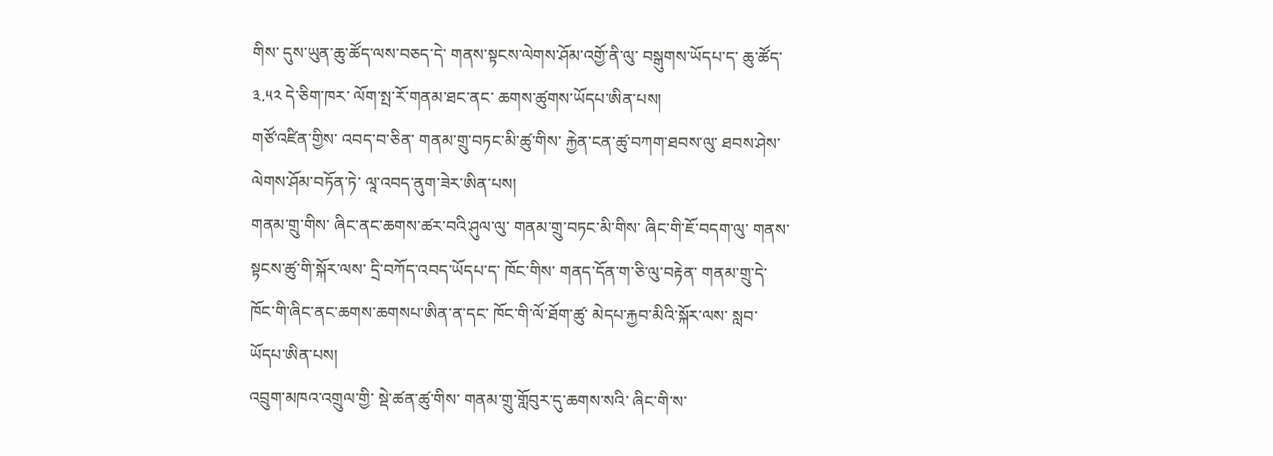གིས་ དུས་ཡུན་ཆུ་ཚོད་ལས་བཅད་དེ་ གནས་སྟངས་ལེགས་ཤོམ་འགྱོ་ནི་ལུ་ བསྒུགས་ཡོདཔ་ད་ ཆུ་ཚོད་༣.༥༢ དེ་ཅིག་ཁར་ ལོག་སྤ་རོ་གནམ་ཐང་ནང་ ཆགས་ཚུགས་ཡོདཔ་ཨིན་པས།
གཙོ་འཛིན་གྱིས་ འབད་བ་ཅིན་ གནམ་གྲུ་བཏང་མི་ཚུ་གིས་ རྐྱེན་ངན་ཚུ་བཀག་ཐབས་ལུ་ ཐབས་ཤེས་ལེགས་ཤོམ་བཏོན་ཏེ་ ལཱ་འབད་ནུག་ཟེར་ཨིན་པས།
གནམ་གྲུ་གིས་ ཞིང་ནང་ཆགས་ཚར་བའི་ཤུལ་ལུ་ གནམ་གྲུ་བཏང་མི་གིས་ ཞིང་གི་ཇོ་བདག་ལུ་ གནས་སྟངས་ཚུ་གི་སྐོར་ལས་ དྲི་བཀོད་འབད་ཡོདཔ་ད་ ཁོང་གིས་ གནད་དོན་ག་ཅི་ལུ་བརྟེན་ གནམ་གྲུ་དེ་ ཁོང་གི་ཞིང་ནང་ཆགས་ཆགསཔ་ཨིན་ན་དང་ ཁོང་གི་ལོ་ཐོག་ཚུ་ མེདཔ་རྐྱབ་མིའི་སྐོར་ལས་ སླབ་ཡོདཔ་ཨིན་པས།
འབྲུག་མཁའ་འགྲུལ་གྱི་ སྡེ་ཚན་ཚུ་གིས་ གནམ་གྲུ་གློབུར་དུ་ཆགས་སའི་ ཞིང་གི་ས་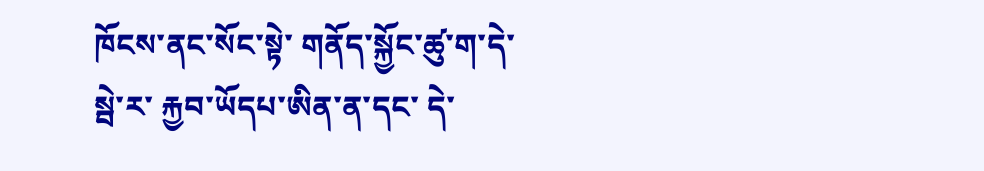ཁོངས་ནང་སོང་སྟེ་ གནོད་སྐྱོང་ཚུ་ག་དེ་སྦེ་ར་ རྐྱབ་ཡོདཔ་ཨིན་ན་དང་ དེ་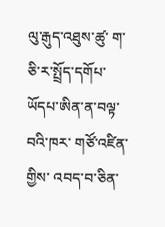ལུ་རྒུད་འཐུས་ཚུ་ ག་ཅི་ར་སྤྲོད་དགོཔ་ཡོདཔ་ཨིན་ན་བལྟ་བའི་ཁར་ གཙོ་འཛིན་གྱིས་ འབད་བ་ཅིན་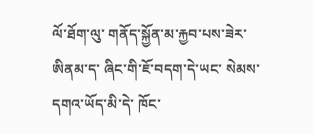ལོ་ཐོག་ལུ་ གནོད་སྐྱོན་མ་རྐྱབ་པས་ཟེར་ཨིནམ་ད་ ཞིང་གི་ཇོ་བདག་དེ་ཡང་ སེམས་དགའ་ཡོད་མི་དེ་ ཁོང་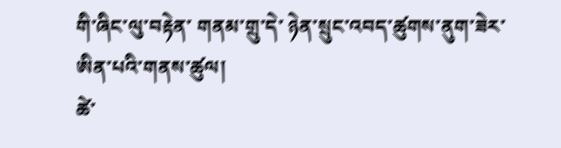གི་ཞིང་ལུ་བརྟེན་ གནམ་གྲུ་དེ་ ཉེན་སྲུང་འབད་ཚུགས་ནུག་ཟེར་ ཨིན་པའི་གནས་ཚུལ།
ཚེ་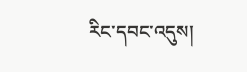རིང་དབང་འདུས།